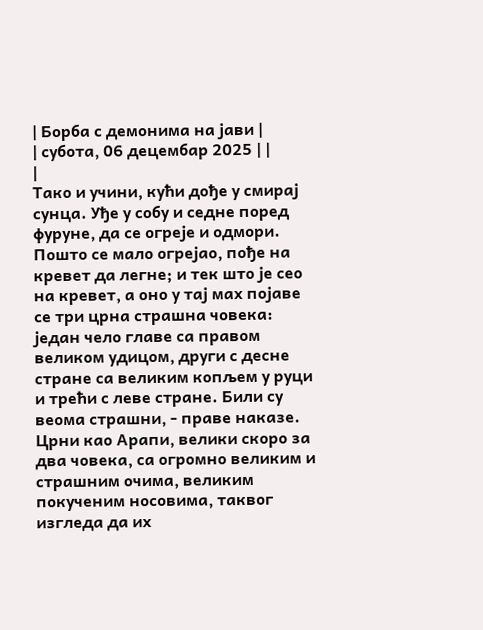| Борба с демонима на јави |
| субота, 06 децембар 2025 | |
|
Тако и учини, кући дође у смирај сунца. Уђе у собу и седне поред фуруне, да се огреје и одмори. Пошто се мало огрејао, пође на кревет да легне; и тек што је сео на кревет, а оно у тај мах појаве се три црна страшна човека: један чело главе са правом великом удицом, други с десне стране са великим копљем у руци и трећи с леве стране. Били су веома страшни, - праве наказе. Црни као Aрапи, велики скоро за два човека, са огромно великим и страшним очима, великим покученим носовима, таквог изгледа да их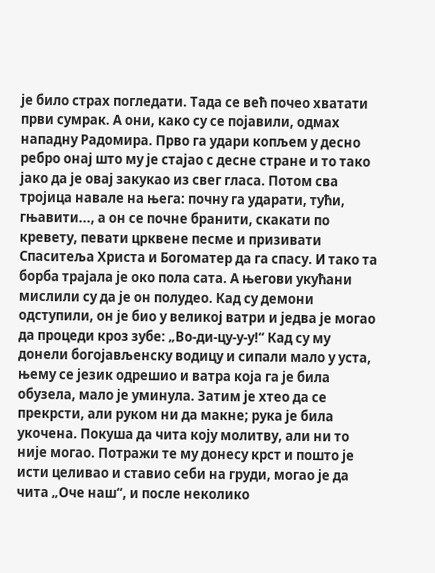је било страх погледати. Тада се већ почео хватати први сумрак. А они, како су се појавили, одмах нападну Радомира. Прво га удари копљем у десно ребро онај што му је стајао с десне стране и то тако јако да је овај закукао из свег гласа. Потом сва тројица навале на њега: почну га ударати, тући, гњавити..., а он се почне бранити, скакати по кревету, певати црквене песме и призивати Спаситеља Христа и Богоматер да га спасу. И тако та борба трајала је око пола сата. А његови укућани мислили су да је он полудео. Кад су демони одступили, он је био у великој ватри и једва је могао да процеди кроз зубе: „Во-ди-цу-у-у!“ Кад су му донели богојављенску водицу и сипали мало у уста, њему се језик одрешио и ватра која га је била обузела, мало је уминула. Затим је хтео да се прекрсти, али руком ни да макне; рука је била укочена. Покуша да чита коју молитву, али ни то није могао. Потражи те му донесу крст и пошто је исти целивао и ставио себи на груди, могао је да чита „Оче наш“, и после неколико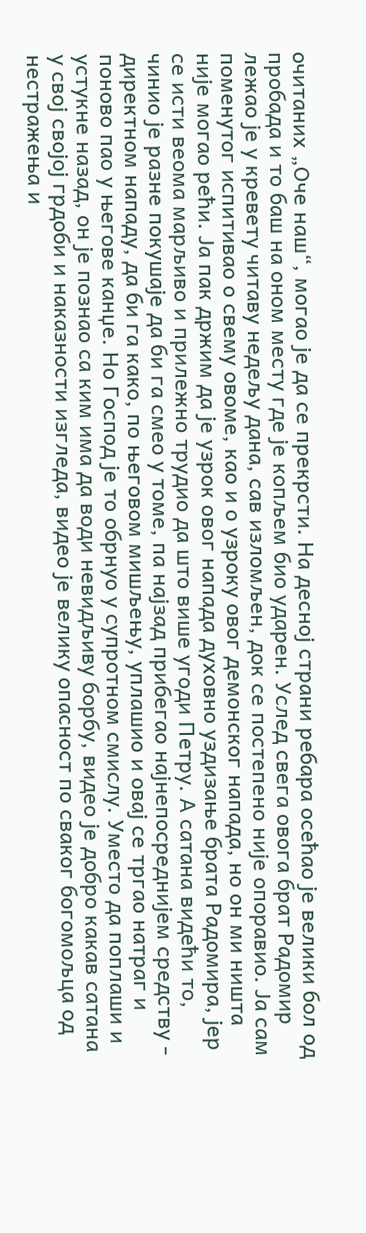очитаних „Оче наш“, могао је да се прекрсти. На десној страни ребара осећао је велики бол од пробада и то баш на оном месту где је копљем био ударен. Услед свега овога брат Радомир лежао је у кревету читаву недељу дана, сав изломљен, док се постепено није опоравио. Ја сам поменутог испитивао о свему овоме, као и о узроку овог демонског напада, но он ми ништа није могао рећи. Ја пак држим да је узрок овог напада духовно уздизање брата Радомира, јер се исти веома марљиво и прилежно трудио да што више угоди Петру. А сатана видећи то, чинио је разне покушаје да би га смео у томе, па најзад прибегао најнепосреднијем средству - директном нападу, да би га како, по његовом мишљењу, уплашио и овај се тргао натраг и поново пао у његове канџе. Но Господ је то обрнуо у супротном смислу. Уместо да поплаши и устукне назад, он је познао са ким има да води невидљиву борбу, видео је добро какав сатана у свој својој грдоби и наказности изгледа, видео је велику опасност по сваког богомољца од нестражења и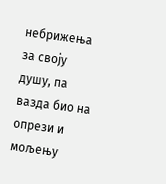небрижења за своју душу, па вазда био на опрези и мољењу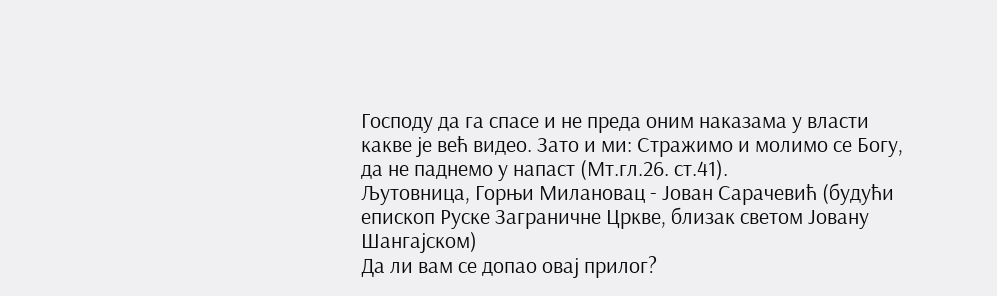Господу да га спасе и не преда оним наказама у власти какве је већ видео. Зато и ми: Стражимо и молимо се Богу, да не паднемо у напаст (Мт.гл.26. ст.41).
Љутовница, Горњи Милановац - Јован Сарачевић (будући епископ Руске Заграничне Цркве, близак светом Јовану Шангајском)
Да ли вам се допао овај прилог?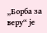„Борба за веру“ је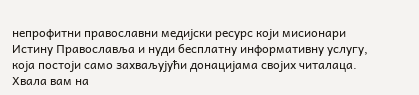непрофитни православни медијски ресурс који мисионари Истину Православља и нуди бесплатну информативну услугу, која постоји само захваљујући донацијама својих читалаца. Хвала вам на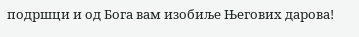подршци и од Бога вам изобиље Његових дарова!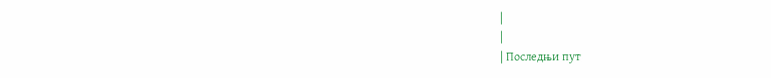|
|
| Последњи пут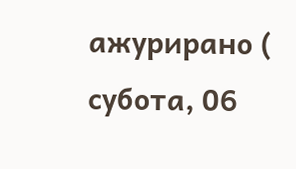ажурирано ( субота, 06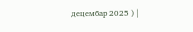децембар 2025 ) |